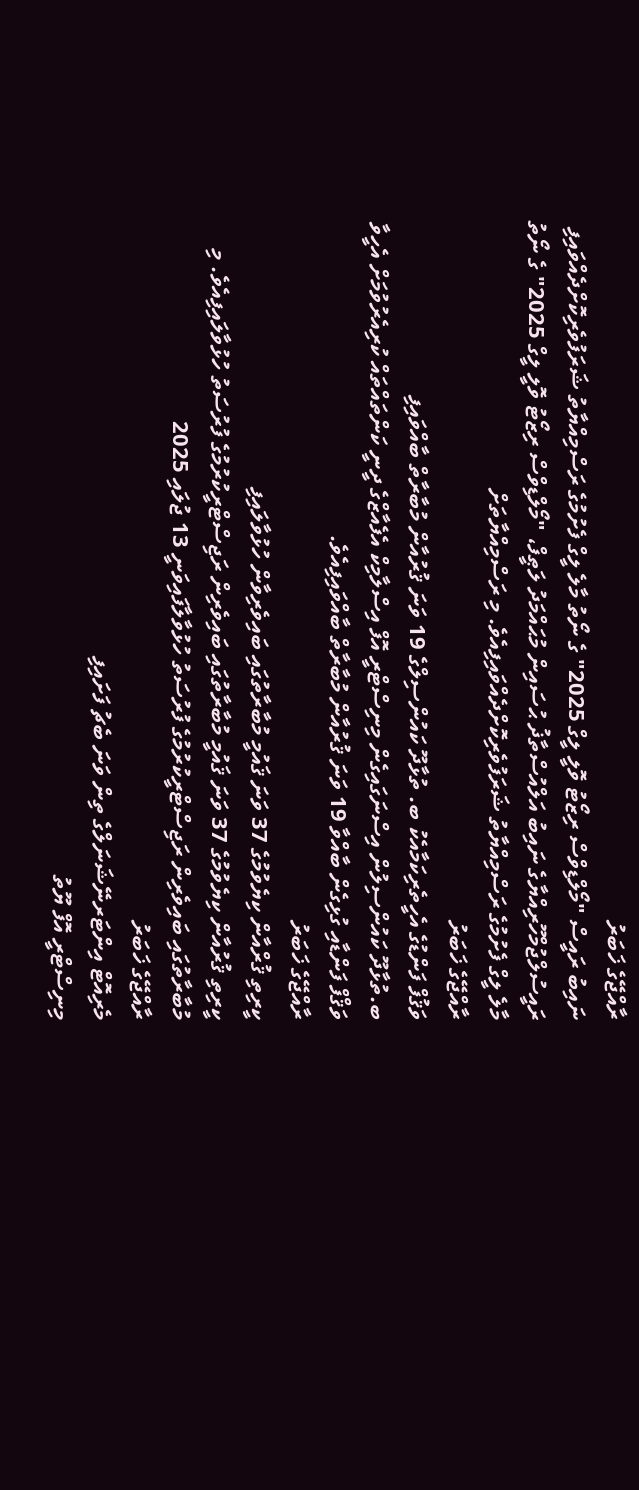ރާއްޖޭގެ ޚަބަރު
ނައިބު ރައީސް "މޯލްޑިވްސް ރިޒޯޓު ވޮލީ ލީގް 2025" ގެ ނޯތު މާލެ ލީގް ފެށުމުގެ ރަސްމިއްޔާތު ޝަރަފުވެރިކޮށްދެއްވައިފި
ރައީސުލްޖުމްހޫރިއްޔާގެ ނައިބު އަލްއުސްތާޛު ޙުސައިން މުޙައްމަދު ލަޠީފް، "މޯލްޑިވްސް ރިޒޯޓު ވޮލީ ލީގް 2025" ގެ ނޯތު މާލެ ލީގް ފެށުމުގެ ރަސްމިއްޔާތު ޝަރަފުވެރިކޮށްދެއްވައިފިއެވެ. މި ރަސްމިއްޔާތަށް
ރާއްޖޭގެ ޚަބަރު
ވަޤުފް ފަންޑުގެ އެހީތެރިކަމާއެކު ބ. ތުޅާދޫ ކައުންސިލްގެ 19 ވަނަ ޤުރުއާން މުބާރާތް ބާއްވައިފި
ބ.ތުޅާދޫ ކައުންސިލުން އިސްނަގައިގެން މިނިސްޓްރީ އޮފް އިސްލާމިކް އެފެއާޒްގެ ދީނީ ކަންތައްތައް ކުރިއެރުވުމަށް އެހީވާ ވަޤްފް ފަންޑާއި ގުޅިގެން ބާއްވާ 19 ވަނަ ޤުރުއާން މުބާރާތް ބާއްވައިފިއެވެ.
ރާއްޖޭގެ ޚަބަރު
ކީރިތި ޤުރްއާން ކިޔެވުމުގެ 37 ވަނަ ޤައުމީ މުބާރާތުގައި ބައިވެރިވާން ހުޅުވާލައިފި
ކީރިތި ޤުރުއާން ކިޔެވުމުގެ 37 ވަނަ ޤައުމީ މުބާރާތުގައި ބައިވެރިން ރަޖިސްޓްރީކުރުމުގެ ފުރުސަތު ހުޅުވާލައިފިއެވެ. މި މުބާރާތުގައި ބައިވެރިން ރަޖިސްޓްރީކުރުމުގެ ފުރުސަތު ހުޅުވާލާފައިވަނީ 13 ޖުލައި 2025
ރާއްޖޭގެ ޚަބަރު
މެރިއޮޓް އިންޓަރނޭޝަނަލްގެ ތިން ވަނަ ބެޗު ފަށައިފި
މިނިސްޓްރީ އޮފް ޔޫތު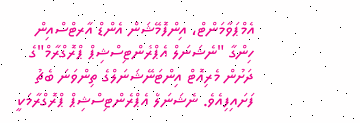އެމްޕަވާމަންޓް، އިންފޮމޭޝަން އެންޑް އާރޓްސްއިން ހިންގާ "ނެޝަނަލް އެޕްރެންޓިސްޝިޕް ޕްރޮގްރާމް"ގެ ދަށުން މެރިއޮޓް އިންޓަނޭޝަނަލްގެ ތިންވަނަ ބެޗު ފަށައިފިއެވެ. ނެޝަނަލް އެޕްރެންޓިސްޝިޕް ޕްރޮގްރާމަކީ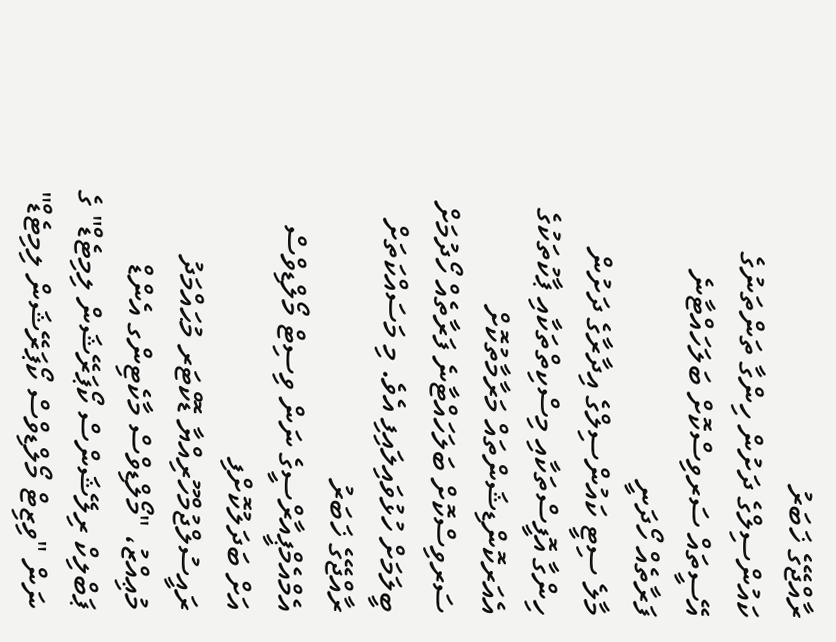ރާއްޖޭގެ ޚަބަރު
ކައުންސިލްގެ ދަށުން ހިންގާ ތަންތަނުގެ އޭސީތައް ސަރވިސްކޮށް ބަލަހައްޓާނެ ފަރާތެއް ހޯދަނީ
މާލެ ސިޓީ ކައުންސިލްގެ އިދާރާގެ ދަށުން ހިންގާ އޮފީސްތަކާއި މިސްކިތްތަކާއި ޕާކުތަކުގެ އެއަރކޮންޑިޝަންތައް މަރާމާތުކޮށް ސަރވިސްކޮށް ބަލަހައްޓާނެ ފަރާތެއް ހޯދުމަށް ބީލަމަށް ހުޅުވައިލައިފި އެވެ. މި މަސައްކަތަށް
ރާއްޖޭގެ ޚަބަރު
އެމްއެމްޕީއާރްސީގެ ނަން ވިސިޓް މޯލްޑިވްސް އަށް ބަދަލުކޮށްފި
ރައީސުލްޖުމްހޫރިއްޔާ ޑޮކްޓަރ މުޙައްމަދު މުޢިއްޒު، "މޯލްޑިވްސް މާކެޓިންގ އެންޑް ޕަބްލިކް ރިލޭޝަންސް ކޯޕަރޭޝަން ލިމިޓެޑް" ގެ ނަން "ވިޒިޓް މޯލްޑިވްސް ކޯޕަރޭޝަން ލިމިޓެޑް"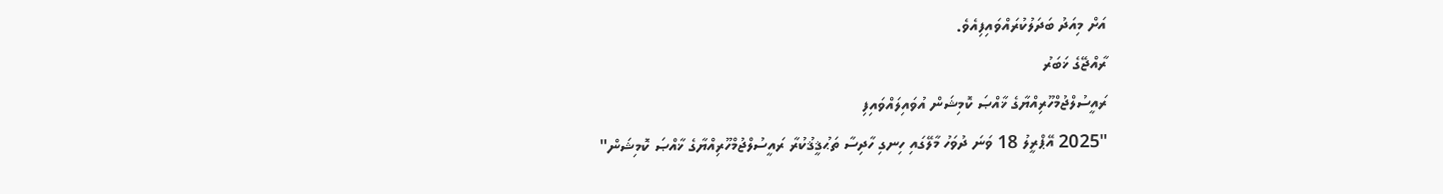އަށް މިއަދު ބަދަލުކުރައްވައިފިއެވެ.
ރާއްޖޭގެ ޚަބަރު
ރައީސުލްޖުމްހޫރިއްޔާގެ ޚާއްޞަ ކޮމިޝަން އުވައިލައްވައިފި
"2025 އޭޕްރީލު 18 ވަނަ ދުވަހު މާލޭގައި ހިނގި ހާދިސާ ތަޙުޤީޤުކުރާ ރައީސުލްޖުމްހޫރިއްޔާގެ ޚާއްޞަ ކޮމިޝަން"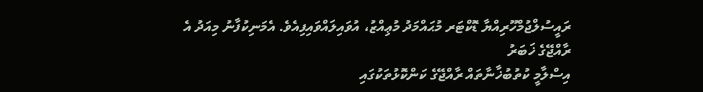ރައީސުލްޖުމްހޫރިއްޔާ ޑޮކްޓަރ މުޙައްމަދު މުޢިއްޒު، އުވައިލައްވައިފިއެވެ. އެމަނިކުފާނު މިއަދު އެ
ރާއްޖޭގެ ޚަބަރު
އިސްލާމީ ކުތުބުޚާނާތައް ރާއްޖޭގެ ކަންކޮޅުތަކުގައި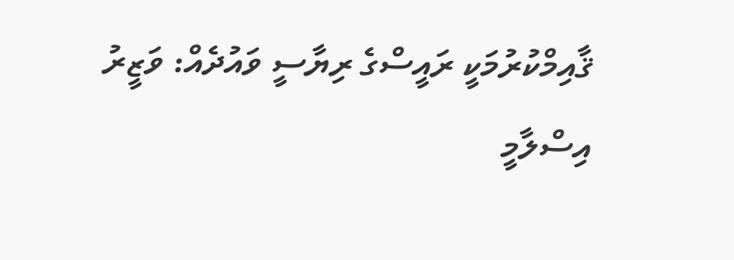ޤާއިމްކުރުމަކީ ރައީސްގެ ރިޔާސީ ވައުދެއް: ވަޒީރު
އިސްލާމީ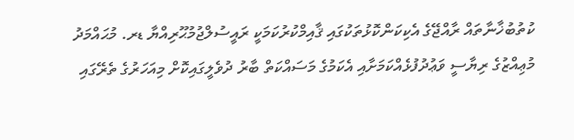ކުތުބުޚާނާތައް ރާއްޖޭގެ އެކިކަންކޮޅުތަކުގައި ޤާއިމްކުރުކަމަކީ ރައީސުލްޖުމުޙޫރިއްޔާ ޑރ. މުޙައްމަދު މުޢިއްޒުގެ ރިޔާސީ ވަޢުދުފުޅެއްކަމަށާއި އެކަމުގެ މަސައްކަތް ބާރު ދުވެލީގައިކޮށް މިއަހަރުގެ ތެރޭގައި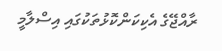ރާއްޖޭގެ އެކިކަންކޮޅުތަކުގައި އިސްލާމީ